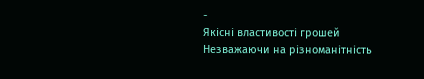-
Якісні властивості грошей
Незважаючи на різноманітність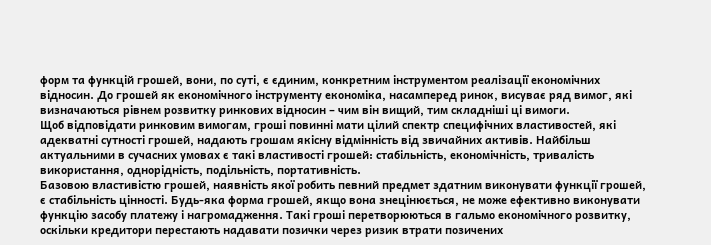форм та функцій грошей, вони, по суті, є єдиним, конкретним інструментом реалізації економічних відносин. До грошей як економічного інструменту економіка, насамперед ринок, висуває ряд вимог, які визначаються рівнем розвитку ринкових відносин – чим він вищий, тим складніші ці вимоги.
Щоб відповідати ринковим вимогам, гроші повинні мати цілий спектр специфічних властивостей, які адекватні сутності грошей, надають грошам якісну відмінність від звичайних активів. Найбільш актуальними в сучасних умовах є такі властивості грошей: стабільність, економічність, тривалість використання, однорідність, подільність, портативність.
Базовою властивістю грошей, наявність якої робить певний предмет здатним виконувати функції грошей, є стабільність цінності. Будь-яка форма грошей, якщо вона знецінюється, не може ефективно виконувати функцію засобу платежу і нагромадження. Такі гроші перетворюються в гальмо економічного розвитку, оскільки кредитори перестають надавати позички через ризик втрати позичених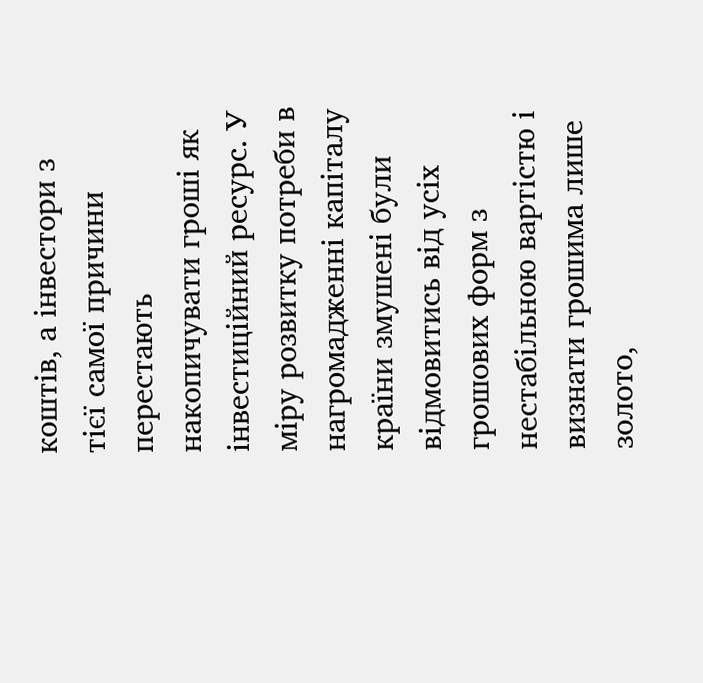коштів, а інвестори з тієї самої причини перестають накопичувати гроші як інвестиційний ресурс. У міру розвитку потреби в нагромадженні капіталу країни змушені були відмовитись від усіх грошових форм з нестабільною вартістю і визнати грошима лише золото,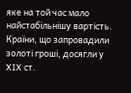яке на той час мало найстабільнішу вартість. Країни, що запровадили золоті гроші, досягли у XIX ст.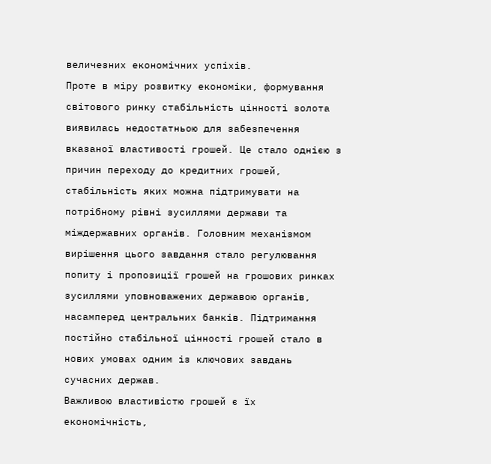величезних економічних успіхів.
Проте в міру розвитку економіки, формування світового ринку стабільність цінності золота виявилась недостатньою для забезпечення вказаної властивості грошей. Це стало однією з причин переходу до кредитних грошей, стабільність яких можна підтримувати на потрібному рівні зусиллями держави та міждержавних органів. Головним механізмом вирішення цього завдання стало регулювання попиту і пропозиції грошей на грошових ринках зусиллями уповноважених державою органів, насамперед центральних банків. Підтримання постійно стабільної цінності грошей стало в нових умовах одним із ключових завдань сучасних держав.
Важливою властивістю грошей є їх економічність,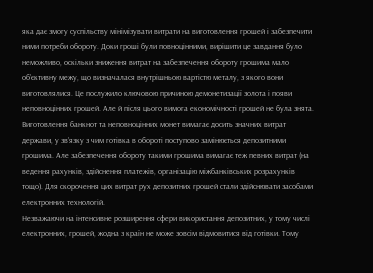яка дає змогу суспільству мінімізувати витрати на виготовлення грошей і забезпечити ними потреби обороту. Доки гроші були повноцінними, вирішити це завдання було неможливо, оскільки зниження витрат на забезпечення обороту грошима мало об’єктивну межу, що визначалася внутрішньою вартістю металу, з якого вони виготовлялися. Це послужило ключовою причиною демонетизації золота і появи неповноцінних грошей. Але й після цього вимога економічності грошей не була знята. Виготовлення банкнот та неповноцінних монет вимагає досить значних витрат держави, у зв’язку з чим готівка в обороті поступово замінюється депозитними грошима. Але забезпечення обороту такими грошима вимагає теж певних витрат (на ведення рахунків, здійснення платежів, організацію міжбанківських розрахунків тощо). Для скорочення цих витрат рух депозитних грошей стали здійснювати засобами електронних технологій.
Незважаючи на інтенсивне розширення сфери використання депозитних, у тому числі електронних, грошей, жодна з країн не може зовсім відмовитися від готівки. Тому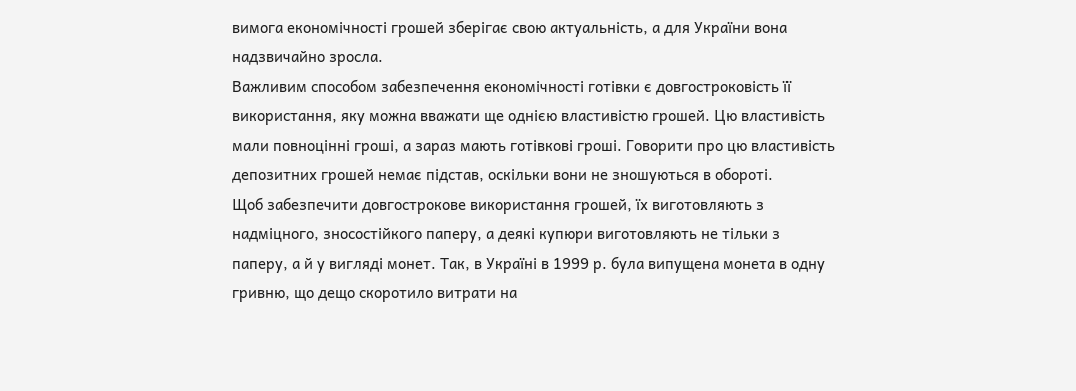вимога економічності грошей зберігає свою актуальність, а для України вона надзвичайно зросла.
Важливим способом забезпечення економічності готівки є довгостроковість її використання, яку можна вважати ще однією властивістю грошей. Цю властивість мали повноцінні гроші, а зараз мають готівкові гроші. Говорити про цю властивість депозитних грошей немає підстав, оскільки вони не зношуються в обороті.
Щоб забезпечити довгострокове використання грошей, їх виготовляють з надміцного, зносостійкого паперу, а деякі купюри виготовляють не тільки з паперу, а й у вигляді монет. Так, в Україні в 1999 р. була випущена монета в одну гривню, що дещо скоротило витрати на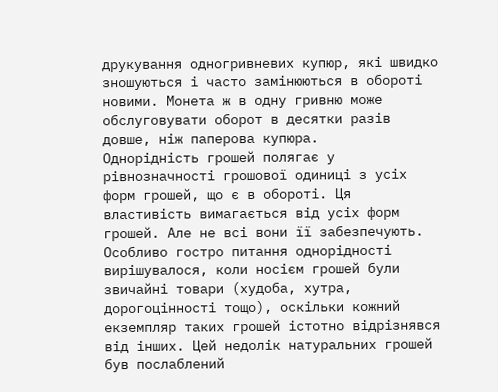друкування одногривневих купюр, які швидко зношуються і часто замінюються в обороті новими. Монета ж в одну гривню може обслуговувати оборот в десятки разів довше, ніж паперова купюра.
Однорідність грошей полягає у рівнозначності грошової одиниці з усіх форм грошей, що є в обороті. Ця властивість вимагається від усіх форм грошей. Але не всі вони її забезпечують. Особливо гостро питання однорідності вирішувалося, коли носієм грошей були звичайні товари (худоба, хутра, дорогоцінності тощо), оскільки кожний екземпляр таких грошей істотно відрізнявся від інших. Цей недолік натуральних грошей був послаблений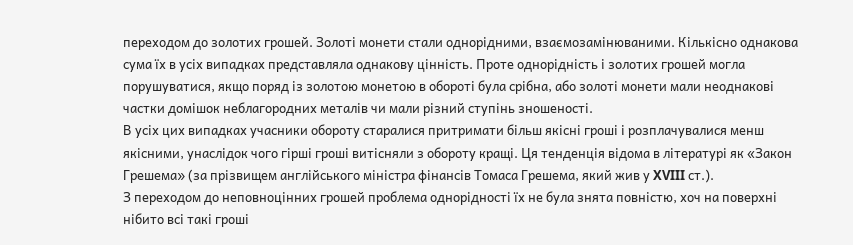переходом до золотих грошей. Золоті монети стали однорідними, взаємозамінюваними. Кількісно однакова сума їх в усіх випадках представляла однакову цінність. Проте однорідність і золотих грошей могла порушуватися, якщо поряд із золотою монетою в обороті була срібна, або золоті монети мали неоднакові частки домішок неблагородних металів чи мали різний ступінь зношеності.
В усіх цих випадках учасники обороту старалися притримати більш якісні гроші і розплачувалися менш якісними, унаслідок чого гірші гроші витісняли з обороту кращі. Ця тенденція відома в літературі як «Закон Грешема» (за прізвищем англійського міністра фінансів Томаса Грешема, який жив у XVIII ст.).
З переходом до неповноцінних грошей проблема однорідності їх не була знята повністю, хоч на поверхні нібито всі такі гроші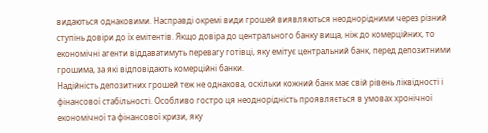видаються однаковими. Насправді окремі види грошей виявляються неоднорідними через різний ступінь довіри до їх емітентів. Якщо довіра до центрального банку вища, ніж до комерційних, то економічні агенти віддаватимуть перевагу готівці, яку емітує центральний банк, перед депозитними грошима, за які відповідають комерційні банки.
Надійність депозитних грошей теж не однакова, оскільки кожний банк має свій рівень ліквідності і фінансової стабільності. Особливо гостро ця неоднорідність проявляється в умовах хронічної економічної та фінансової кризи, яку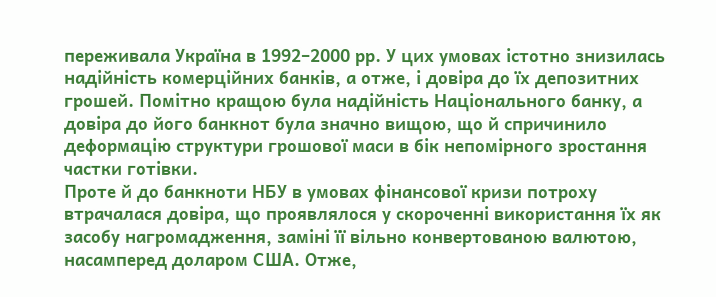переживала Україна в 1992–2000 рр. У цих умовах істотно знизилась надійність комерційних банків, а отже, і довіра до їх депозитних грошей. Помітно кращою була надійність Національного банку, а довіра до його банкнот була значно вищою, що й спричинило деформацію структури грошової маси в бік непомірного зростання частки готівки.
Проте й до банкноти НБУ в умовах фінансової кризи потроху втрачалася довіра, що проявлялося у скороченні використання їх як засобу нагромадження, заміні її вільно конвертованою валютою, насамперед доларом США. Отже,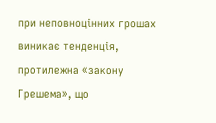при неповноцінних грошах виникає тенденція, протилежна «закону Грешема», що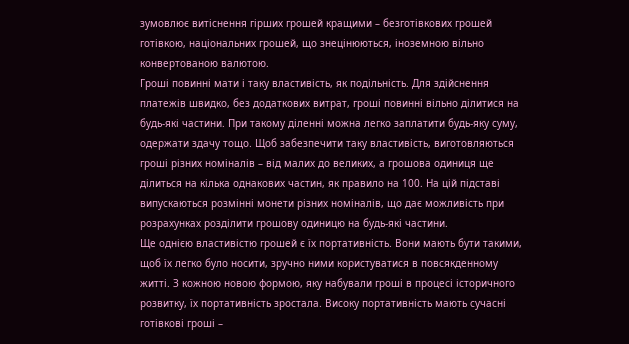зумовлює витіснення гірших грошей кращими – безготівкових грошей готівкою, національних грошей, що знецінюються, іноземною вільно конвертованою валютою.
Гроші повинні мати і таку властивість, як подільність. Для здійснення платежів швидко, без додаткових витрат, гроші повинні вільно ділитися на будь-які частини. При такому діленні можна легко заплатити будь-яку суму, одержати здачу тощо. Щоб забезпечити таку властивість, виготовляються гроші різних номіналів – від малих до великих, а грошова одиниця ще ділиться на кілька однакових частин, як правило на 100. На цій підставі випускаються розмінні монети різних номіналів, що дає можливість при розрахунках розділити грошову одиницю на будь-які частини.
Ще однією властивістю грошей є їх портативність. Вони мають бути такими, щоб їх легко було носити, зручно ними користуватися в повсякденному житті. З кожною новою формою, яку набували гроші в процесі історичного розвитку, їх портативність зростала. Високу портативність мають сучасні готівкові гроші –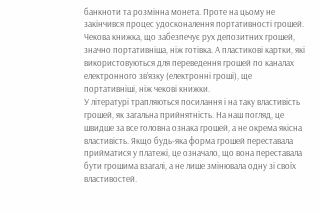банкноти та розмінна монета. Проте на цьому не закінчився процес удосконалення портативності грошей. Чекова книжка, що забезпечує рух депозитних грошей, значно портативніша, ніж готівка. А пластикові картки, які використовуються для переведення грошей по каналах електронного зв’язку (електронні гроші), ще портативніші, ніж чекові книжки.
У літературі трапляються посилання і на таку властивість грошей, як загальна прийнятність. На наш погляд, це швидше за все головна ознака грошей, а не окрема якісна властивість. Якщо будь-яка форма грошей переставала прийматися у платежі, це означало, що вона переставала бути грошима взагалі, а не лише змінювала одну зі своїх властивостей.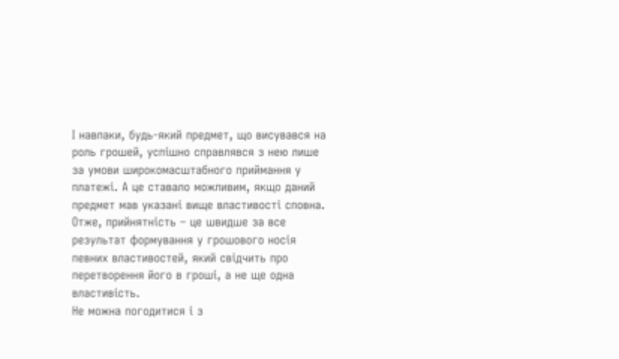І навпаки, будь-який предмет, що висувався на роль грошей, успішно справлявся з нею лише за умови широкомасштабного приймання у платежі. А це ставало можливим, якщо даний предмет мав указані вище властивості сповна. Отже, прийнятність – це швидше за все результат формування у грошового носія певних властивостей, який свідчить про перетворення його в гроші, а не ще одна властивість.
Не можна погодитися і з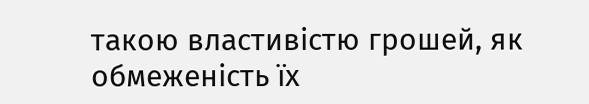такою властивістю грошей, як обмеженість їх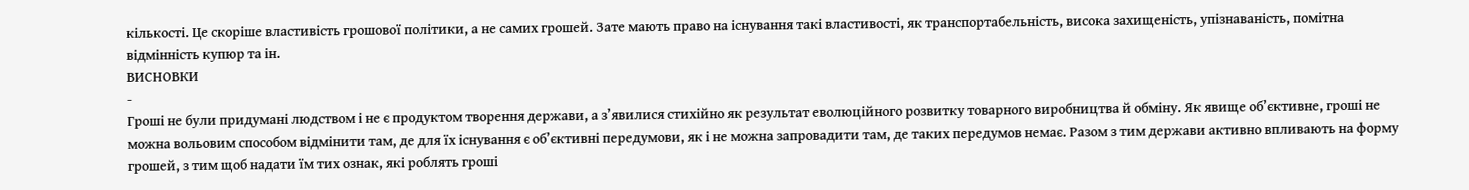кількості. Це скоріше властивість грошової політики, а не самих грошей. Зате мають право на існування такі властивості, як транспортабельність, висока захищеність, упізнаваність, помітна відмінність купюр та ін.
ВИСНОВКИ
-
Гроші не були придумані людством і не є продуктом творення держави, а з’явилися стихійно як результат еволюційного розвитку товарного виробництва й обміну. Як явище об’єктивне, гроші не можна вольовим способом відмінити там, де для їх існування є об’єктивні передумови, як і не можна запровадити там, де таких передумов немає. Разом з тим держави активно впливають на форму грошей, з тим щоб надати їм тих ознак, які роблять гроші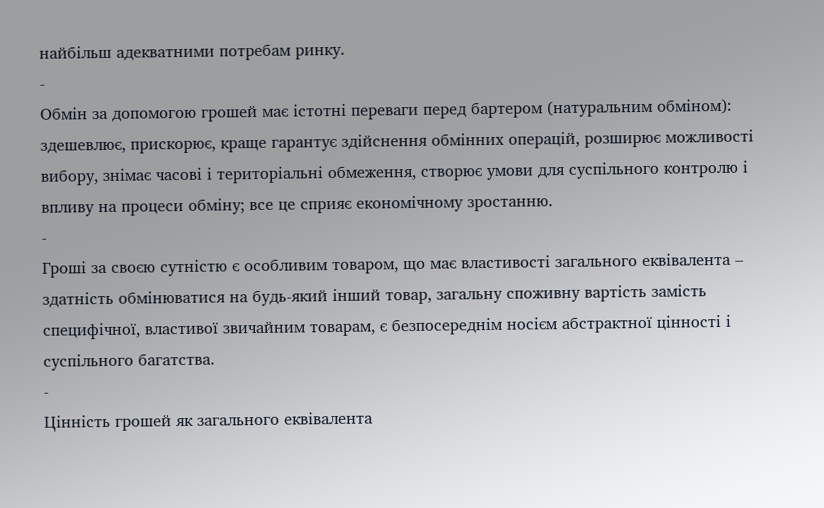найбільш адекватними потребам ринку.
-
Обмін за допомогою грошей має істотні переваги перед бартером (натуральним обміном): здешевлює, прискорює, краще гарантує здійснення обмінних операцій, розширює можливості вибору, знімає часові і територіальні обмеження, створює умови для суспільного контролю і впливу на процеси обміну; все це сприяє економічному зростанню.
-
Гроші за своєю сутністю є особливим товаром, що має властивості загального еквівалента – здатність обмінюватися на будь-який інший товар, загальну споживну вартість замість специфічної, властивої звичайним товарам, є безпосереднім носієм абстрактної цінності і суспільного багатства.
-
Цінність грошей як загального еквівалента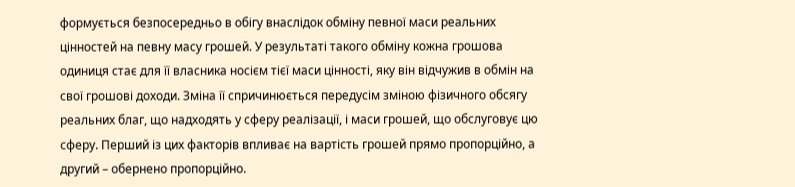формується безпосередньо в обігу внаслідок обміну певної маси реальних цінностей на певну масу грошей. У результаті такого обміну кожна грошова одиниця стає для її власника носієм тієї маси цінності, яку він відчужив в обмін на свої грошові доходи. Зміна її спричинюється передусім зміною фізичного обсягу реальних благ, що надходять у сферу реалізації, і маси грошей, що обслуговує цю сферу. Перший із цих факторів впливає на вартість грошей прямо пропорційно, а другий – обернено пропорційно.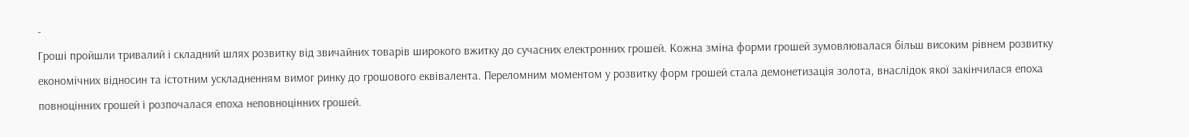-
Гроші пройшли тривалий і складний шлях розвитку від звичайних товарів широкого вжитку до сучасних електронних грошей. Кожна зміна форми грошей зумовлювалася більш високим рівнем розвитку економічних відносин та істотним ускладненням вимог ринку до грошового еквівалента. Переломним моментом у розвитку форм грошей стала демонетизація золота, внаслідок якої закінчилася епоха повноцінних грошей і розпочалася епоха неповноцінних грошей.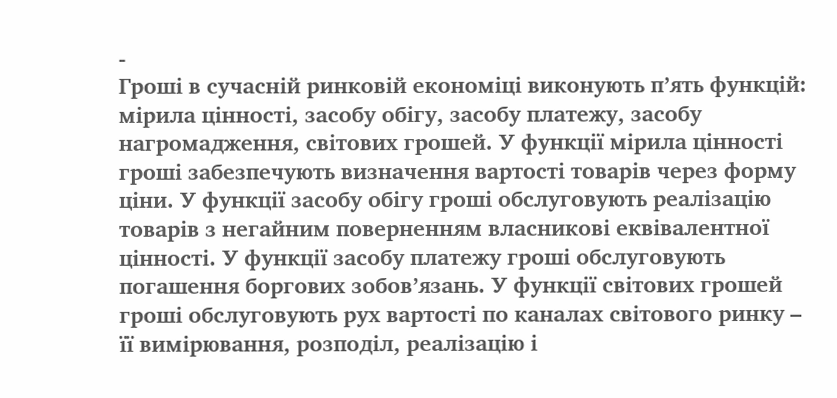-
Гроші в сучасній ринковій економіці виконують п’ять функцій: мірила цінності, засобу обігу, засобу платежу, засобу нагромадження, світових грошей. У функції мірила цінності гроші забезпечують визначення вартості товарів через форму ціни. У функції засобу обігу гроші обслуговують реалізацію товарів з негайним поверненням власникові еквівалентної цінності. У функції засобу платежу гроші обслуговують погашення боргових зобов’язань. У функції світових грошей гроші обслуговують рух вартості по каналах світового ринку – її вимірювання, розподіл, реалізацію і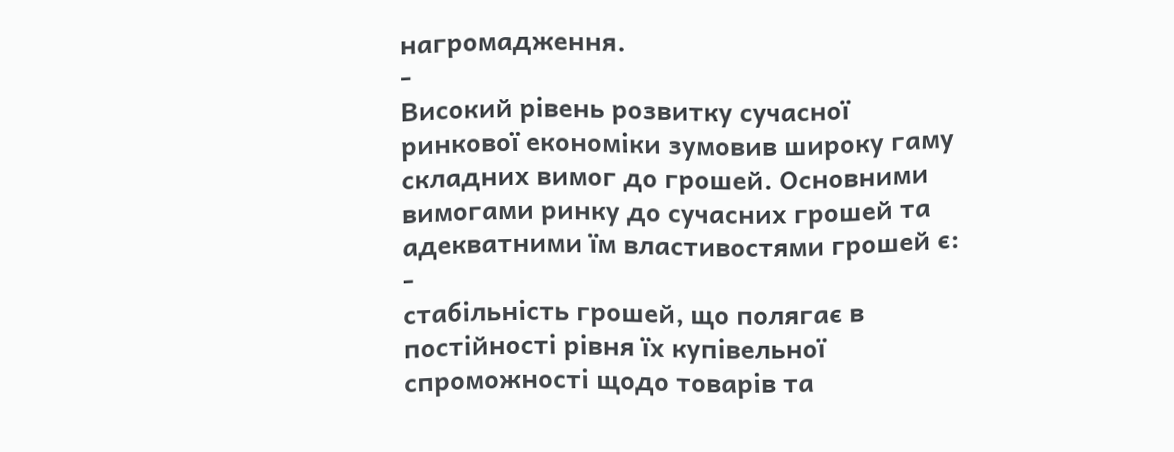нагромадження.
-
Високий рівень розвитку сучасної ринкової економіки зумовив широку гаму складних вимог до грошей. Основними вимогами ринку до сучасних грошей та адекватними їм властивостями грошей є:
-
стабільність грошей, що полягає в постійності рівня їх купівельної спроможності щодо товарів та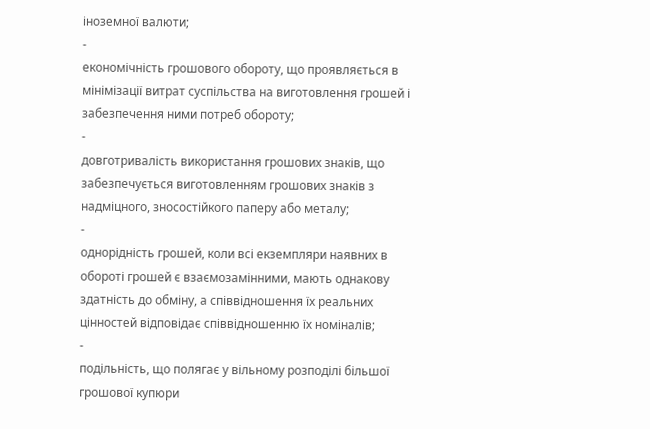іноземної валюти;
-
економічність грошового обороту, що проявляється в мінімізації витрат суспільства на виготовлення грошей і забезпечення ними потреб обороту;
-
довготривалість використання грошових знаків, що забезпечується виготовленням грошових знаків з надміцного, зносостійкого паперу або металу;
-
однорідність грошей, коли всі екземпляри наявних в обороті грошей є взаємозамінними, мають однакову здатність до обміну, а співвідношення їх реальних цінностей відповідає співвідношенню їх номіналів;
-
подільність, що полягає у вільному розподілі більшої грошової купюри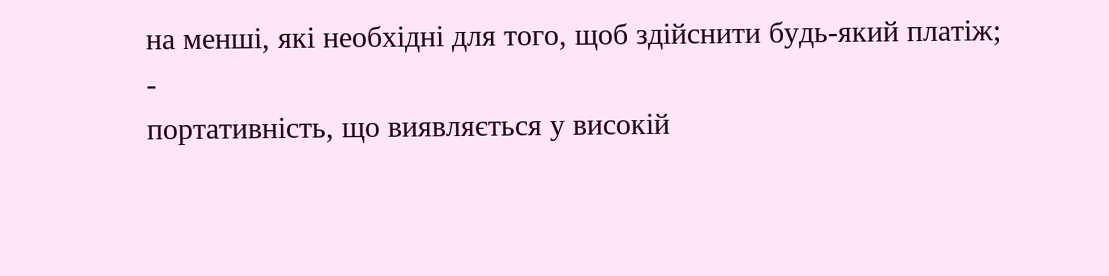на менші, які необхідні для того, щоб здійснити будь-який платіж;
-
портативність, що виявляється у високій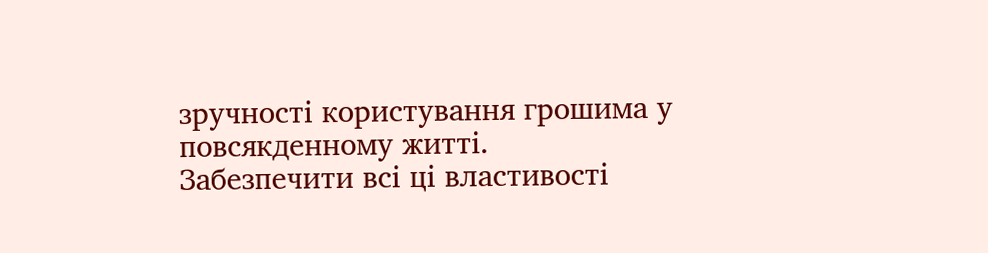зручності користування грошима у повсякденному житті.
Забезпечити всі ці властивості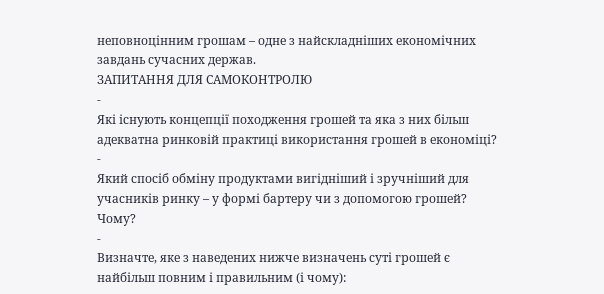неповноцінним грошам – одне з найскладніших економічних завдань сучасних держав.
ЗАПИТАННЯ ДЛЯ САМОКОНТРОЛЮ
-
Які існують концепції походження грошей та яка з них більш адекватна ринковій практиці використання грошей в економіці?
-
Який спосіб обміну продуктами вигідніший і зручніший для учасників ринку – у формі бартеру чи з допомогою грошей? Чому?
-
Визначте, яке з наведених нижче визначень суті грошей є найбільш повним і правильним (і чому):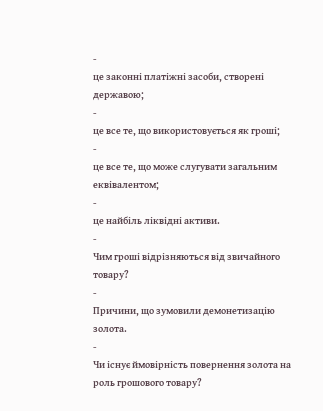-
це законні платіжні засоби, створені державою;
-
це все те, що використовується як гроші;
-
це все те, що може слугувати загальним еквівалентом;
-
це найбіль ліквідні активи.
-
Чим гроші відрізняються від звичайного товару?
-
Причини, що зумовили демонетизацію золота.
-
Чи існує ймовірність повернення золота на роль грошового товару?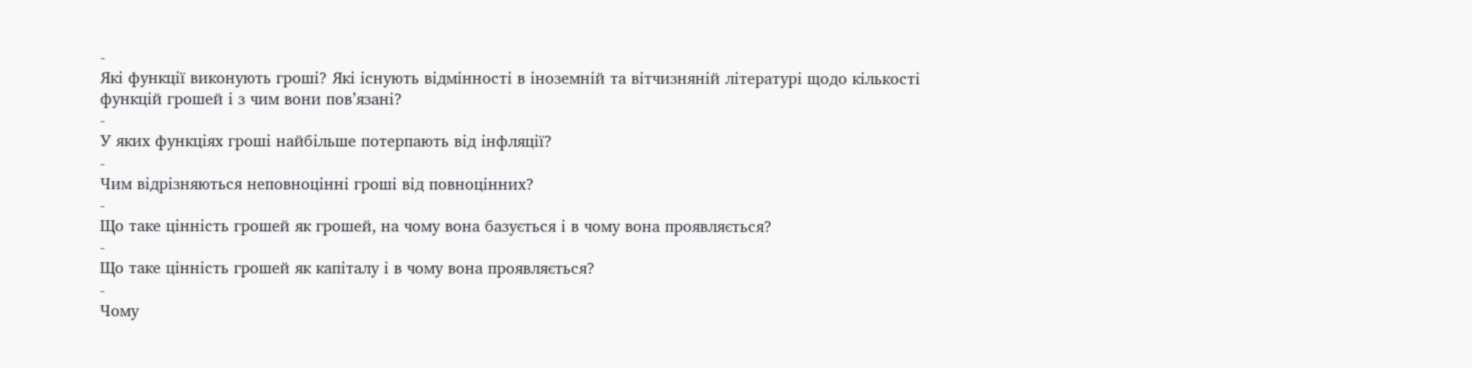-
Які функції виконують гроші? Які існують відмінності в іноземній та вітчизняній літературі щодо кількості функцій грошей і з чим вони пов’язані?
-
У яких функціях гроші найбільше потерпають від інфляції?
-
Чим відрізняються неповноцінні гроші від повноцінних?
-
Що таке цінність грошей як грошей, на чому вона базується і в чому вона проявляється?
-
Що таке цінність грошей як капіталу і в чому вона проявляється?
-
Чому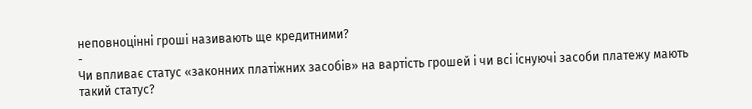неповноцінні гроші називають ще кредитними?
-
Чи впливає статус «законних платіжних засобів» на вартість грошей і чи всі існуючі засоби платежу мають такий статус?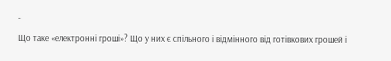-
Що таке «електронні гроші»? Що у них є спільного і відмінного від готівкових грошей і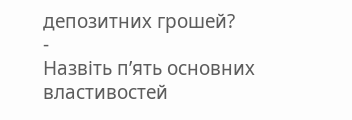депозитних грошей?
-
Назвіть п’ять основних властивостей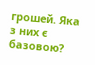грошей. Яка з них є базовою?